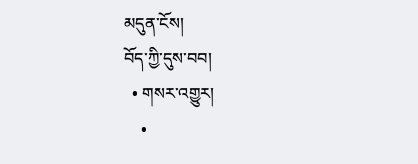མདུན་ངོས།
བོད་ཀྱི་དུས་བབ།
  • གསར་འགྱུར།
    •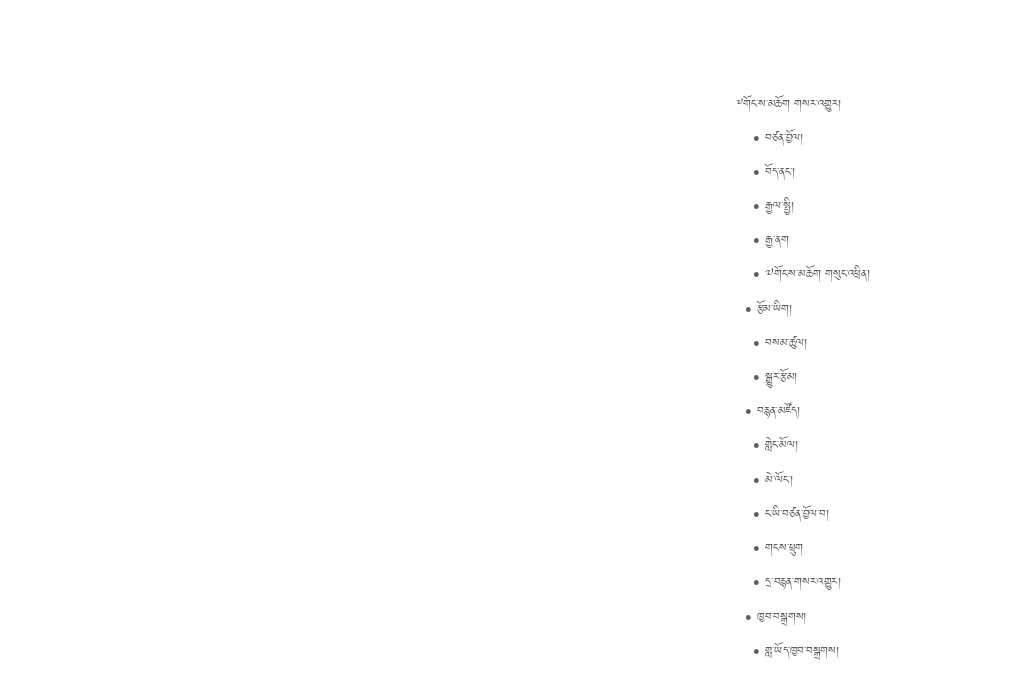༸གོང་ས་མཆོག གསར་འགྱུར།
    • བཙན་བྱོལ།
    • བོད་ནང་།
    • རྒྱལ་སྤྱི།
    • རྒྱ་ནག
    • ༧གོང་ས་མཆོག གསུང་འཕྲིན།
  • རྩོམ་ཡིག།
    • བསམ་ཚུལ།
    • སྒྱུར་རྩོམ།
  • བརྙན་མཛོད།
    • གླེང་མོལ།
    • མེ་ལོང་།
    • ང་ཡི་བཙན་བྱོལ་བ།
    • གངས་ཕྲུག
    • དྲ་བརྙན་གསར་འགྱུར།
  • ཁྱབ་བསྒྲགས།
    • གླ་ཡོད་ཁྱབ་བསྒྲགས།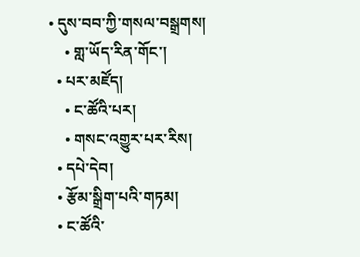• དུས་བབ་ཀྱི་གསལ་བསྒྲགས།
    • གླ་ཡོད་རིན་གོང་།
  • པར་མཛོད།
    • ང་ཚོའི་པར།
    • གསང་འགྱུར་པར་རིས།
  • དཔེ་དེབ།
  • རྩོམ་སྒྲིག་པའི་གཏམ།
  • ང་ཚོའི་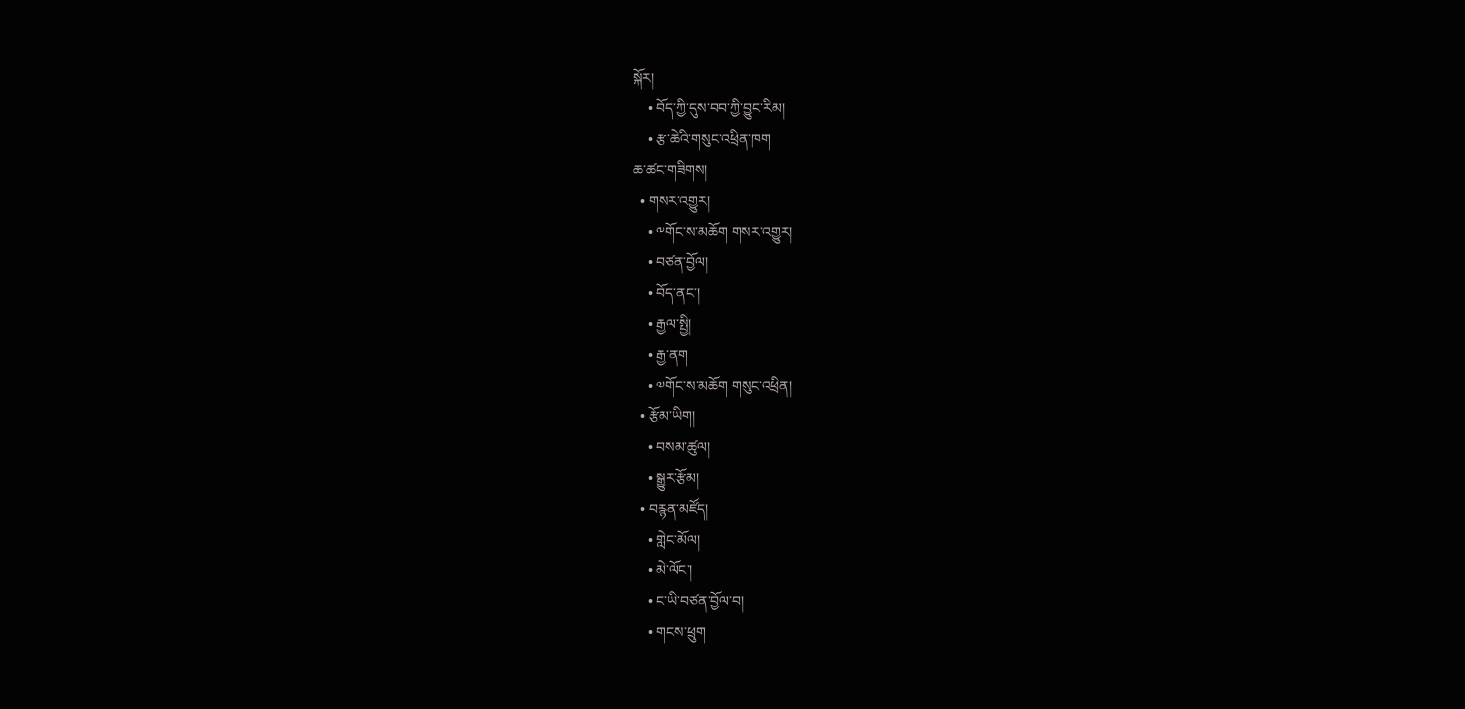སྐོར།
    • བོད་ཀྱི་དུས་བབ་ཀྱི་བྱུང་རིམ།
    • རྩ་ཆེའི་གསུང་འཕྲིན་ཁག
ཆ་ཚང་གཟིགས།
  • གསར་འགྱུར།
    • ༸གོང་ས་མཆོག གསར་འགྱུར།
    • བཙན་བྱོལ།
    • བོད་ནང་།
    • རྒྱལ་སྤྱི།
    • རྒྱ་ནག
    • ༧གོང་ས་མཆོག གསུང་འཕྲིན།
  • རྩོམ་ཡིག།
    • བསམ་ཚུལ།
    • སྒྱུར་རྩོམ།
  • བརྙན་མཛོད།
    • གླེང་མོལ།
    • མེ་ལོང་།
    • ང་ཡི་བཙན་བྱོལ་བ།
    • གངས་ཕྲུག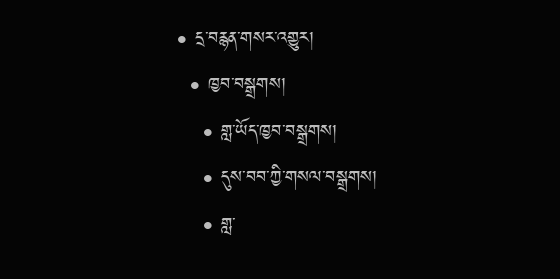• དྲ་བརྙན་གསར་འགྱུར།
  • ཁྱབ་བསྒྲགས།
    • གླ་ཡོད་ཁྱབ་བསྒྲགས།
    • དུས་བབ་ཀྱི་གསལ་བསྒྲགས།
    • གླ་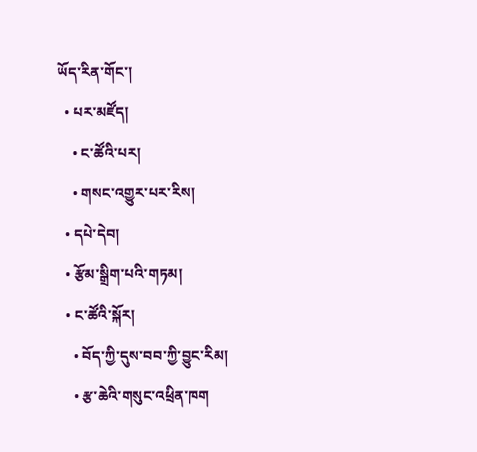ཡོད་རིན་གོང་།
  • པར་མཛོད།
    • ང་ཚོའི་པར།
    • གསང་འགྱུར་པར་རིས།
  • དཔེ་དེབ།
  • རྩོམ་སྒྲིག་པའི་གཏམ།
  • ང་ཚོའི་སྐོར།
    • བོད་ཀྱི་དུས་བབ་ཀྱི་བྱུང་རིམ།
    • རྩ་ཆེའི་གསུང་འཕྲིན་ཁག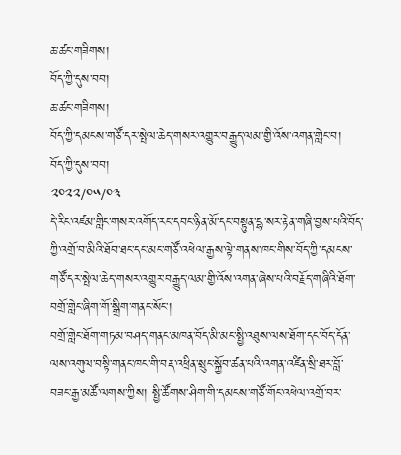ཆ་ཚང་གཟིགས།
བོད་ཀྱི་དུས་བབ།
ཆ་ཚང་གཟིགས།
བོད་ཀྱི་དམངས་གཙོ་དར་སྤེལ་ཆེད་གསར་འགྱུར་བརྒྱུད་ལམ་གྱི་འོས་འགན་གླེང་བ།
བོད་ཀྱི་དུས་བབ།
༢༠༢༢/༠༥/༠༣
དེ་རིང་འཛམ་གླིང་གསར་འགོད་རང་དབང་ཉིན་མོ་དང་བསྟུན་དྷ་སར་རྟེན་གཞི་བྱས་པའི་བོད་ཀྱི་འགྲོ་བ་མིའི་ཐོབ་ཐང་དང་མང་གཙོ་འཕེལ་རྒྱས་ལྟེ་གནས་ཁང་གིས་བོད་ཀྱི་དམངས་གཙོ་དར་སྤེལ་ཆེད་གསར་འགྱུར་བརྒྱུད་ལམ་གྱི་འོས་འགན་ཞེས་པའི་བརྗོད་གཞིའི་ཐོག་བགྲོ་གླེང་ཞིག་གོ་སྒྲིག་གནང་སོང་།
བགྲོ་གླེང་ཐོག་གཏམ་བཤད་གནང་མཁན་བོད་མི་མང་སྤྱི་འཐུས་ལས་ཐོག་དང་བོད་དོན་ལས་འགུལ་བསྟི་གནང་ཁང་གི་བརྡ་འཕྲིན་སྲུང་སྐྱོབ་ཚན་པའི་འགན་འཛིན་སྲི་ཐར་བློ་བཟང་རྒྱ་མཚོ་ལགས་ཀྱིས། སྤྱི་ཚོགས་ཤིག་གི་དམངས་གཙོ་གོང་འཕེལ་འགྲོ་བར་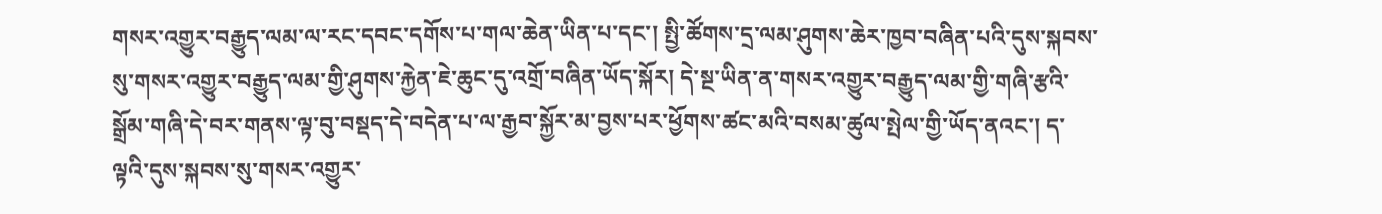གསར་འགྱུར་བརྒྱུད་ལམ་ལ་རང་དབང་དགོས་པ་གལ་ཆེན་ཡིན་པ་དང་། སྤྱི་ཚོགས་དྲ་ལམ་ཤུགས་ཆེར་ཁྱབ་བཞིན་པའི་དུས་སྐབས་སུ་གསར་འགྱུར་བརྒྱུད་ལམ་གྱི་ཤུགས་རྐྱེན་ཇེ་ཆུང་དུ་འགྲོ་བཞིན་ཡོད་སྐོར། དེ་སྔ་ཡིན་ན་གསར་འགྱུར་བརྒྱུད་ལམ་གྱི་གཞི་རྩའི་སྒྲོམ་གཞི་དེ་བར་གནས་ལྟ་བུ་བསྡད་དེ་བདེན་པ་ལ་རྒྱབ་སྐྱོར་མ་བྱས་པར་ཕྱོགས་ཚང་མའི་བསམ་ཚུལ་སྤེལ་གྱི་ཡོད་ནའང་། ད་ལྟའི་དུས་སྐབས་སུ་གསར་འགྱུར་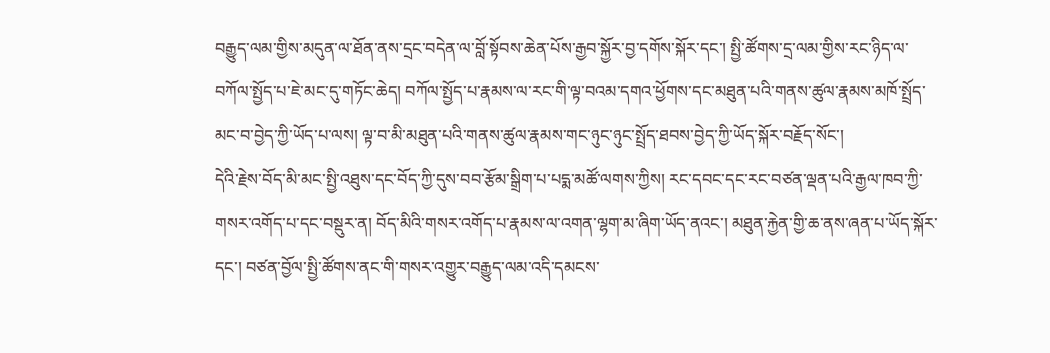བརྒྱུད་ལམ་གྱིས་མདུན་ལ་ཐོན་ནས་དྲང་བདེན་ལ་བློ་སྟོབས་ཆེན་པོས་རྒྱབ་སྐྱོར་བྱ་དགོས་སྐོར་དང་། སྤྱི་ཚོགས་དྲ་ལམ་གྱིས་རང་ཉིད་ལ་བཀོལ་སྤྱོད་པ་ཇེ་མང་དུ་གཏོང་ཆེད། བཀོལ་སྤྱོད་པ་རྣམས་ལ་རང་གི་ལྟ་བའམ་དགའ་ཕྱོགས་དང་མཐུན་པའི་གནས་ཚུལ་རྣམས་མཁོ་སྤྲོད་མང་བ་བྱེད་ཀྱི་ཡོད་པ་ལས། ལྟ་བ་མི་མཐུན་པའི་གནས་ཚུལ་རྣམས་གང་ཉུང་ཉུང་སྤྲོད་ཐབས་བྱེད་ཀྱི་ཡོད་སྐོར་བརྗོད་སོང་།
དེའི་རྗེས་བོད་མི་མང་སྤྱི་འཐུས་དང་བོད་ཀྱི་དུས་བབ་རྩོམ་སྒྲིག་པ་པདྨ་མཚོ་ལགས་ཀྱིས། རང་དབང་དང་རང་བཙན་ལྡན་པའི་རྒྱལ་ཁབ་ཀྱི་གསར་འགོད་པ་དང་བསྡུར་ན། བོད་མིའི་གསར་འགོད་པ་རྣམས་ལ་འགན་ལྷག་མ་ཞིག་ཡོད་ནའང་། མཐུན་རྐྱེན་གྱི་ཆ་ནས་ཞན་པ་ཡོད་སྐོར་དང་། བཙན་བྱོལ་སྤྱི་ཚོགས་ནང་གི་གསར་འགྱུར་བརྒྱུད་ལམ་འདི་དམངས་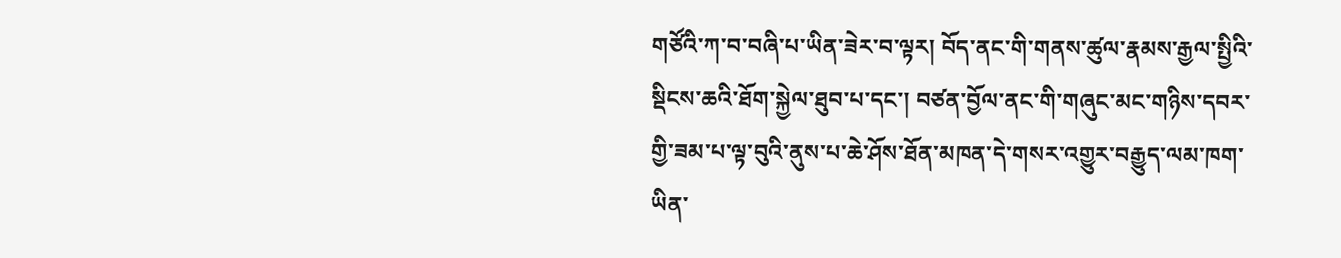གཙོའི་ཀ་བ་བཞི་པ་ཡིན་ཟེར་བ་ལྟར། བོད་ནང་གི་གནས་ཚུལ་རྣམས་རྒྱལ་སྤྱིའི་སྡིངས་ཆའི་ཐོག་སྐྱེལ་ཐུབ་པ་དང་། བཙན་བྱོལ་ནང་གི་གཞུང་མང་གཉིས་དབར་གྱི་ཟམ་པ་ལྟ་བུའི་ནུས་པ་ཆེ་ཤོས་ཐོན་མཁན་དེ་གསར་འགྱུར་བརྒྱུད་ལམ་ཁག་ཡིན་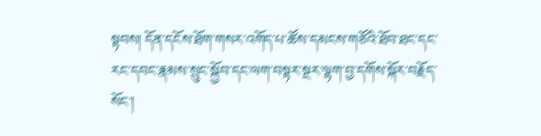སྟབས། དོན་དངོས་ཐོག་གསར་འགོད་པ་ཚོས་དམངས་གཙོའི་ཐོབ་ཐང་དང་རང་དབང་རྣམས་སྲུང་སྐྱོབ་དང་ལག་བསྟར་སྔར་ལྷག་བྱ་དགོས་སྐོར་བརྗོད་སོང་།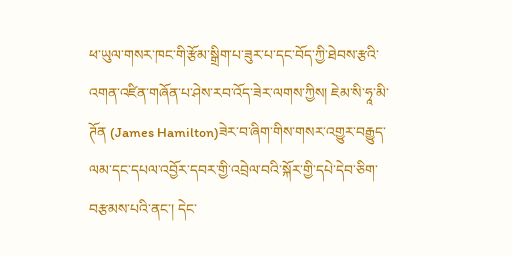ཕ་ཡུལ་གསར་ཁང་གི་རྩོམ་སྒྲིག་པ་ཟུར་པ་དང་བོད་ཀྱི་ཐེབས་རྩའི་འགན་འཛིན་གཞོན་པ་ཤེས་རབ་འོད་ཟེར་ལགས་ཀྱིས། ཇེམ་སི་ཧཱ་མི་ཊོན (James Hamilton)ཟེར་བ་ཞིག་གིས་གསར་འགྱུར་བརྒྱུད་ལམ་དང་དཔལ་འབྱོར་དབར་གྱི་འབྲེལ་བའི་སྐོར་གྱི་དཔེ་དེབ་ཅིག་བརྩམས་པའི་ནང་། དེང་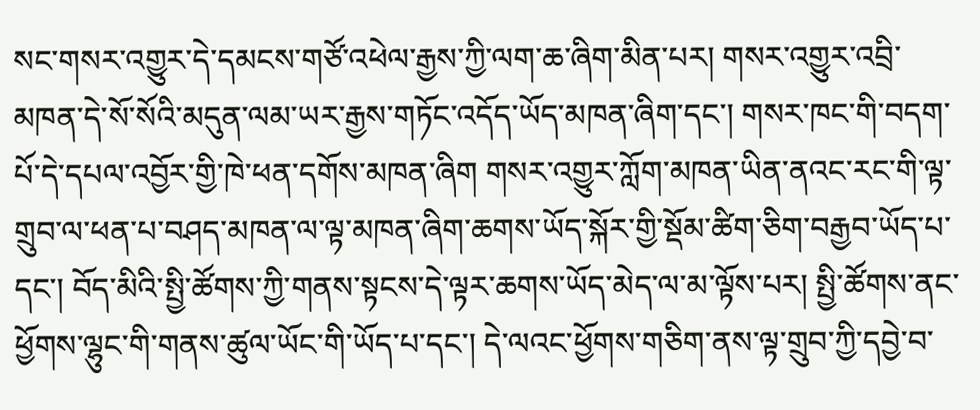སང་གསར་འགྱུར་དེ་དམངས་གཙོ་འཕེལ་རྒྱས་ཀྱི་ལག་ཆ་ཞིག་མིན་པར། གསར་འགྱུར་འབྲི་མཁན་དེ་སོ་སོའི་མདུན་ལམ་ཡར་རྒྱས་གཏོང་འདོད་ཡོད་མཁན་ཞིག་དང་། གསར་ཁང་གི་བདག་པོ་དེ་དཔལ་འབྱོར་གྱི་ཁེ་ཕན་དགོས་མཁན་ཞིག གསར་འགྱུར་ཀློག་མཁན་ཡིན་ནའང་རང་གི་ལྟ་གྲུབ་ལ་ཕན་པ་བཤད་མཁན་ལ་ལྟ་མཁན་ཞིག་ཆགས་ཡོད་སྐོར་གྱི་སྡོམ་ཚིག་ཅིག་བརྒྱབ་ཡོད་པ་དང་། བོད་མིའི་སྤྱི་ཚོགས་ཀྱི་གནས་སྟངས་དེ་ལྟར་ཆགས་ཡོད་མེད་ལ་མ་ལྟོས་པར། སྤྱི་ཚོགས་ནང་ཕྱོགས་ལྷུང་གི་གནས་ཚུལ་ཡོང་གི་ཡོད་པ་དང་། དེ་ལའང་ཕྱོགས་གཅིག་ནས་ལྟ་གྲུབ་ཀྱི་དབྱེ་བ་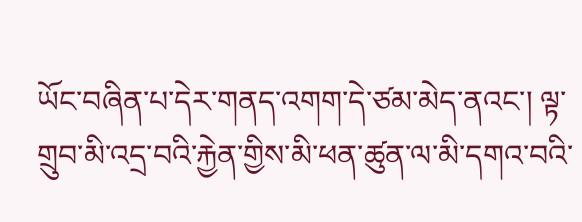ཡོང་བཞིན་པ་དེར་གནད་འགག་དེ་ཙམ་མེད་ནའང་། ལྟ་གྲུབ་མི་འདྲ་བའི་རྐྱེན་གྱིས་མི་ཕན་ཚུན་ལ་མི་དགའ་བའི་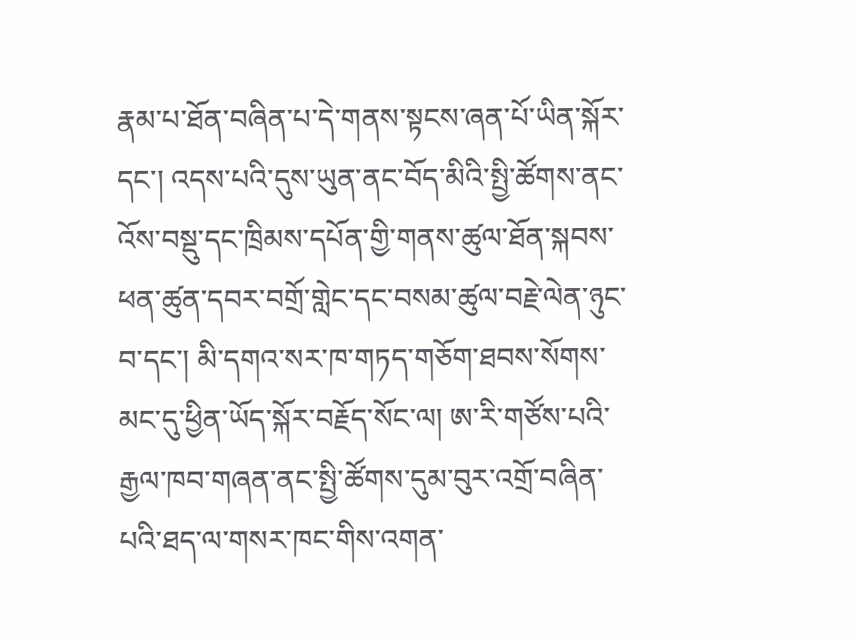རྣམ་པ་ཐོན་བཞིན་པ་དེ་གནས་སྟངས་ཞན་པོ་ཡིན་སྐོར་དང་། འདས་པའི་དུས་ཡུན་ནང་བོད་མིའི་སྤྱི་ཚོགས་ནང་འོས་བསྡུ་དང་ཁྲིམས་དཔོན་གྱི་གནས་ཚུལ་ཐོན་སྐབས་ཕན་ཚུན་དབར་བགྲོ་གླེང་དང་བསམ་ཚུལ་བརྗེ་ལེན་ཉུང་བ་དང་། མི་དགའ་སར་ཁ་གཏད་གཅོག་ཐབས་སོགས་མང་དུ་ཕྱིན་ཡོད་སྐོར་བརྗོད་སོང་ལ། ཨ་རི་གཙོས་པའི་རྒྱལ་ཁབ་གཞན་ནང་སྤྱི་ཚོགས་དུམ་བུར་འགྲོ་བཞིན་པའི་ཐད་ལ་གསར་ཁང་གིས་འགན་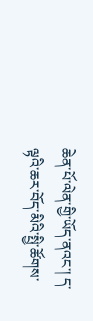ཆེན་པོ་ལེན་གྱི་ཡོད་ནའང་། ད་ལྟའི་ཆར་བོད་མིའི་སྤྱི་ཚོགས་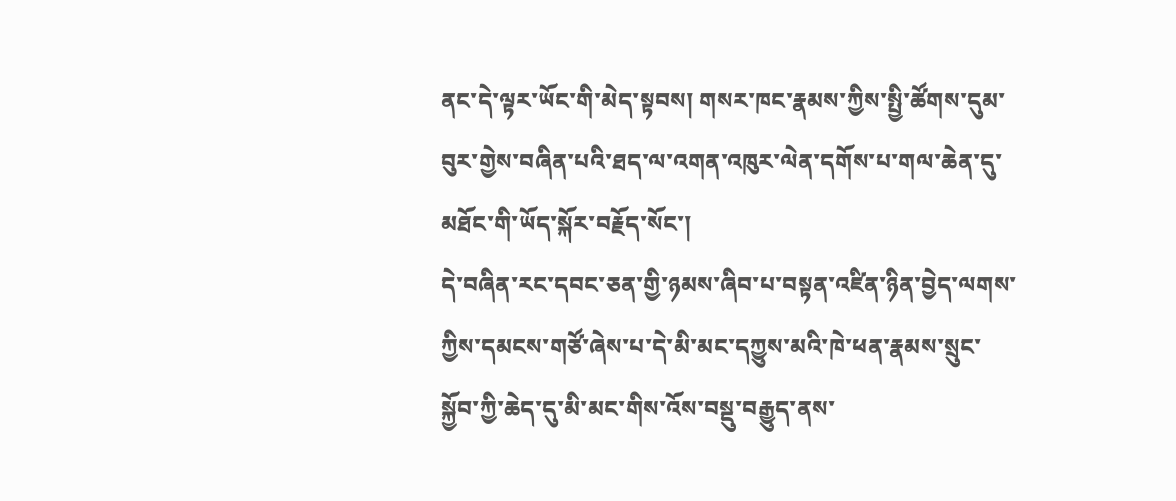ནང་དེ་ལྟར་ཡོང་གི་མེད་སྟབས། གསར་ཁང་རྣམས་ཀྱིས་སྤྱི་ཚོགས་དུམ་བུར་གྱེས་བཞིན་པའི་ཐད་ལ་འགན་འཁུར་ལེན་དགོས་པ་གལ་ཆེན་དུ་མཐོང་གི་ཡོད་སྐོར་བརྗོད་སོང་།
དེ་བཞིན་རང་དབང་ཅན་གྱི་ཉམས་ཞིབ་པ་བསྟན་འཛིན་ཉིན་བྱེད་ལགས་ཀྱིས་དམངས་གཙོ་ཞེས་པ་དེ་མི་མང་དཀྱུས་མའི་ཁེ་ཕན་རྣམས་སྲུང་སྐྱོབ་ཀྱི་ཆེད་དུ་མི་མང་གིས་འོས་བསྡུ་བརྒྱུད་ནས་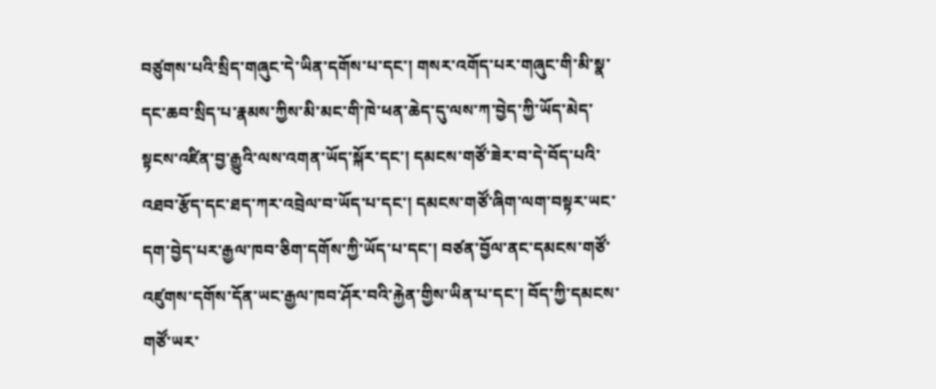བཙུགས་པའི་སྲིད་གཞུང་དེ་ཡིན་དགོས་པ་དང་། གསར་འགོད་པར་གཞུང་གི་མི་སྣ་དང་ཆབ་སྲིད་པ་རྣམས་ཀྱིས་མི་མང་གི་ཁེ་ཕན་ཆེད་དུ་ལས་ཀ་བྱེད་ཀྱི་ཡོད་མེད་སྟངས་འཛིན་བྱ་རྒྱུའི་ལས་འགན་ཡོད་སྐོར་དང་། དམངས་གཙོ་ཟེར་བ་དེ་བོད་པའི་འཐབ་རྩོད་དང་ཐད་ཀར་འབྲེལ་བ་ཡོད་པ་དང་། དམངས་གཙོ་ཞིག་ལག་བསྟར་ཡང་དག་བྱེད་པར་རྒྱལ་ཁབ་ཅིག་དགོས་ཀྱི་ཡོད་པ་དང་། བཙན་བྱོལ་ནང་དམངས་གཙོ་འཛུགས་དགོས་དོན་ཡང་རྒྱལ་ཁབ་ཤོར་བའི་རྐྱེན་གྱིས་ཡིན་པ་དང་། བོད་ཀྱི་དམངས་གཙོ་ཡར་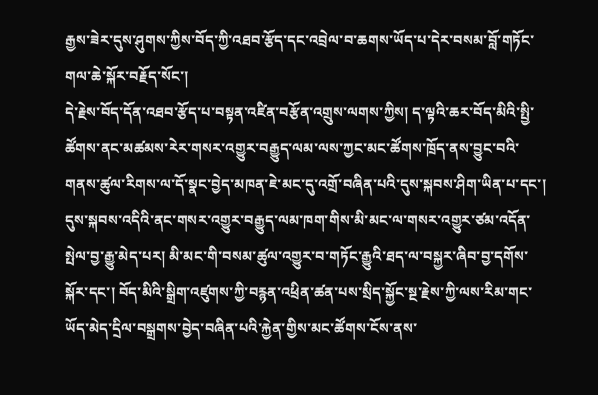རྒྱས་ཟེར་དུས་ཤུགས་ཀྱིས་བོད་ཀྱི་འཐབ་རྩོད་དང་འབྲེལ་བ་ཆགས་ཡོད་པ་དེར་བསམ་བློ་གཏོང་གལ་ཆེ་སྐོར་བརྗོད་སོང་།
དེ་རྗེས་བོད་དོན་འཐབ་རྩོད་པ་བསྟན་འཛིན་བརྩོན་འགྲུས་ལགས་ཀྱིས། ད་ལྟའི་ཆར་བོད་མིའི་སྤྱི་ཚོགས་ནང་མཚམས་རེར་གསར་འགྱུར་བརྒྱུད་ལམ་ལས་ཀྱང་མང་ཚོགས་ཁྲོད་ནས་བྱུང་བའི་གནས་ཚུལ་རིགས་ལ་དོ་སྣང་བྱེད་མཁན་ཇེ་མང་དུ་འགྲོ་བཞིན་པའི་དུས་སྐབས་ཤིག་ཡིན་པ་དང་། དུས་སྐབས་འདིའི་ནང་གསར་འགྱུར་བརྒྱུད་ལམ་ཁག་གིས་མི་མང་ལ་གསར་འགྱུར་ཙམ་འདོན་སྤེལ་བྱ་རྒྱུ་མེད་པར། མི་མང་གི་བསམ་ཚུལ་འགྱུར་བ་གཏོང་རྒྱུའི་ཐད་ལ་བསྐྱར་ཞིབ་བྱ་དགོས་སྐོར་དང་། བོད་མིའི་སྒྲིག་འཛུགས་ཀྱི་བརྙན་འཕྲིན་ཚན་པས་སྲིད་སྐྱོང་སྔ་རྗེས་ཀྱི་ལས་རིམ་གང་ཡོད་མེད་དྲིལ་བསྒྲགས་བྱེད་བཞིན་པའི་རྐྱེན་གྱིས་མང་ཚོགས་ངོས་ནས་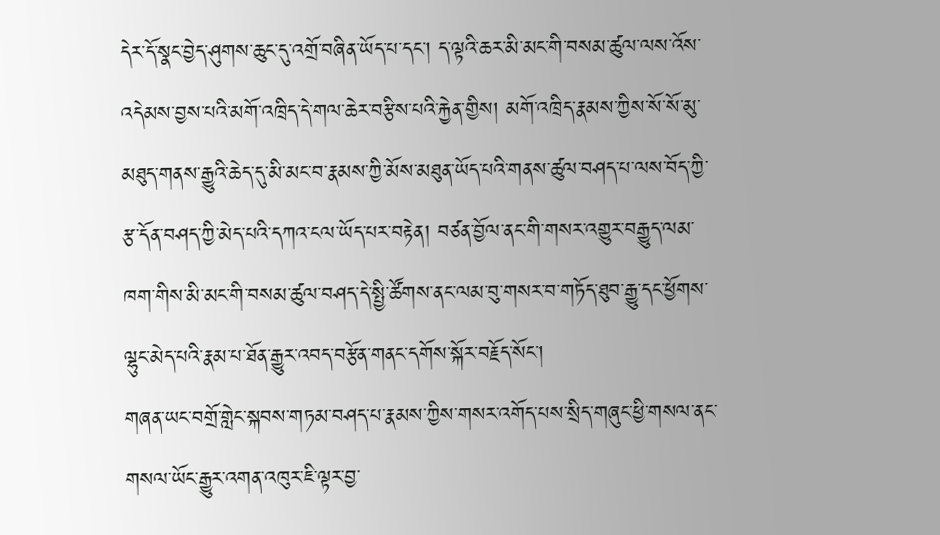དེར་དོ་སྣང་བྱེད་ཤུགས་ཆུང་དུ་འགྲོ་བཞིན་ཡོད་པ་དང་། ད་ལྟའི་ཆར་མི་མང་གི་བསམ་ཚུལ་ལས་འོས་འདེམས་བྱས་པའི་མགོ་འཁྲིད་དེ་གལ་ཆེར་བརྩིས་པའི་རྐྱེན་གྱིས། མགོ་འཁྲིད་རྣམས་ཀྱིས་སོ་སོ་མུ་མཐུད་གནས་རྒྱུའི་ཆེད་དུ་མི་མང་བ་རྣམས་ཀྱི་མོས་མཐུན་ཡོད་པའི་གནས་ཚུལ་བཤད་པ་ལས་བོད་ཀྱི་རྩ་དོན་བཤད་ཀྱི་མེད་པའི་དཀའ་ངལ་ཡོད་པར་བརྟེན། བཙན་བྱོལ་ནང་གི་གསར་འགྱུར་བརྒྱུད་ལམ་ཁག་གིས་མི་མང་གི་བསམ་ཚུལ་བཤད་དེ་སྤྱི་ཚོགས་ནང་ལམ་བུ་གསར་བ་གཏོད་ཐུབ་རྒྱུ་དང་ཕྱོགས་ལྷུང་མེད་པའི་རྣམ་པ་ཐོན་རྒྱུར་འབད་བརྩོན་གནང་དགོས་སྐོར་བརྗོད་སོང་།
གཞན་ཡང་བགྲོ་གླེང་སྐབས་གཏམ་བཤད་པ་རྣམས་ཀྱིས་གསར་འགོད་པས་སྲིད་གཞུང་ཕྱི་གསལ་ནང་གསལ་ཡོང་རྒྱུར་འགན་འཁུར་ཇི་ལྟར་བྱ་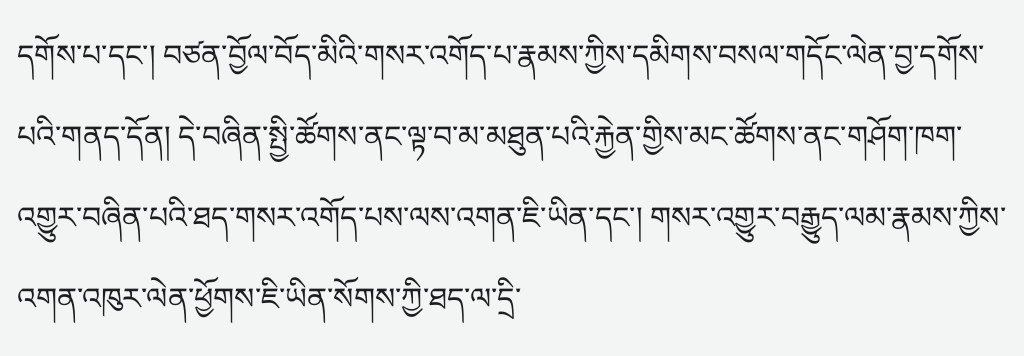དགོས་པ་དང་། བཙན་བྱོལ་བོད་མིའི་གསར་འགོད་པ་རྣམས་ཀྱིས་དམིགས་བསལ་གདོང་ལེན་བྱ་དགོས་པའི་གནད་དོན། དེ་བཞིན་སྤྱི་ཚོགས་ནང་ལྟ་བ་མ་མཐུན་པའི་རྐྱེན་གྱིས་མང་ཚོགས་ནང་གཤོག་ཁག་འགྱུར་བཞིན་པའི་ཐད་གསར་འགོད་པས་ལས་འགན་ཇི་ཡིན་དང་། གསར་འགྱུར་བརྒྱུད་ལམ་རྣམས་ཀྱིས་འགན་འཁུར་ལེན་ཕྱོགས་ཇི་ཡིན་སོགས་ཀྱི་ཐད་ལ་དྲི་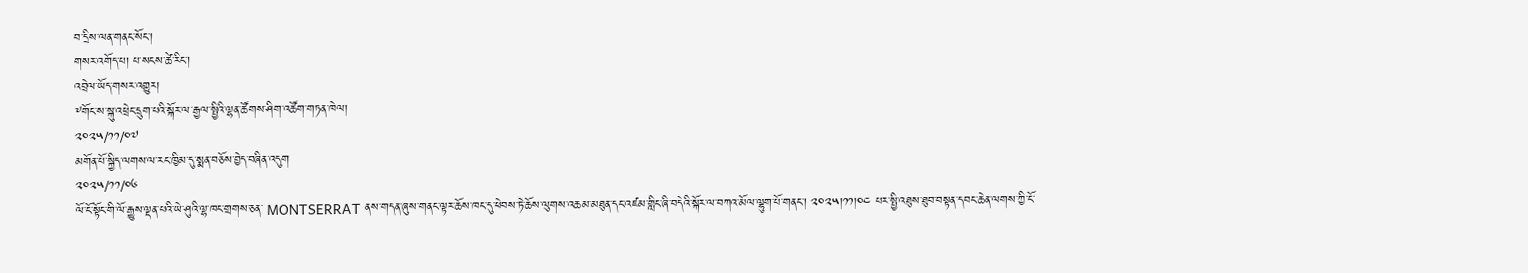བ་དྲིས་ལན་གནང་སོང་།
གསར་འགོད་པ། པ་སངས་ཚེ་རིང་།
འབྲེལ་ཡོད་གསར་འགྱུར།
༸གོང་ས་སྐུ་འཕྲེང་དྲུག་པའི་སྐོར་ལ་རྒྱལ་སྤྱིའི་ལྷན་ཚོགས་ཤིག་འཚོག་གཏན་ཁེལ།
༢༠༢༥/༡༡/༠༧
མགོན་པོ་སྐྱིད་ལགས་ལ་རང་ཁྱིམ་དུ་སྨན་བཅོས་བྱེད་བཞིན་འདུག
༢༠༢༥/༡༡/༠༦
ལོ་ངོ་སྟོང་གི་ལོ་རྒྱུས་ལྡན་པའི་ཡེ་ཤུའི་ལྷ་ཁང་གྲགས་ཅན་ MONTSERRAT ནས་གདན་ཞུས་གནང་ལྟར་ཆོས་ཁང་དུ་ཕེབས་ཏེ་ཆོས་ལུགས་འཆམ་མཐུན་དང་འཛམ་གླིང་ཞི་བདེའི་སྐོར་ལ་བཀའ་མོལ་ལྷུག་པོ་གནང་། ༢༠༢༥།༡༡།༠༤ པར་སྤྱི་འཐུས་ཐུབ་བསྟན་དབང་ཆེན་ལགས་ཀྱི་ངོ་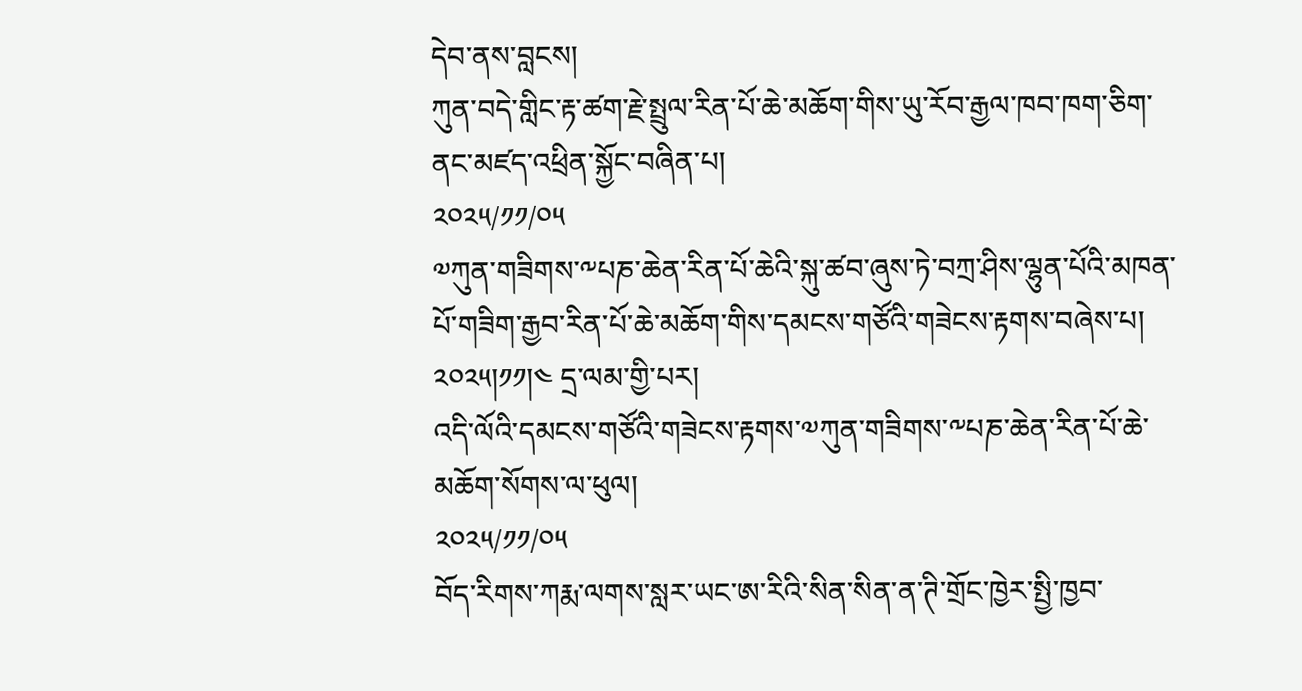དེབ་ནས་བླངས།
ཀུན་བདེ་གླིང་རྟ་ཚག་རྗེ་སྤྲུལ་རིན་པོ་ཆེ་མཆོག་གིས་ཡུ་རོབ་རྒྱལ་ཁབ་ཁག་ཅིག་ནང་མཛད་འཕྲིན་སྐྱོང་བཞིན་པ།
༢༠༢༥/༡༡/༠༥
༧ཀུན་གཟིགས་༸པཎ་ཆེན་རིན་པོ་ཆེའི་སྐུ་ཚབ་ཞུས་ཏེ་བཀྲ་ཤིས་ལྷུན་པོའི་མཁན་པོ་གཟིག་རྒྱབ་རིན་པོ་ཆེ་མཆོག་གིས་དམངས་གཙོའི་གཟེངས་རྟགས་བཞེས་པ། ༢༠༢༥།༡༡།༤ དྲ་ལམ་གྱི་པར།
འདི་ལོའི་དམངས་གཙོའི་གཟེངས་རྟགས་༧ཀུན་གཟིགས་༸པཎ་ཆེན་རིན་པོ་ཆེ་མཆོག་སོགས་ལ་ཕུལ།
༢༠༢༥/༡༡/༠༥
བོད་རིགས་ཀརྨ་ལགས་སླར་ཡང་ཨ་རིའི་སིན་སིན་ན་ཊི་གྲོང་ཁྱེར་སྤྱི་ཁྱབ་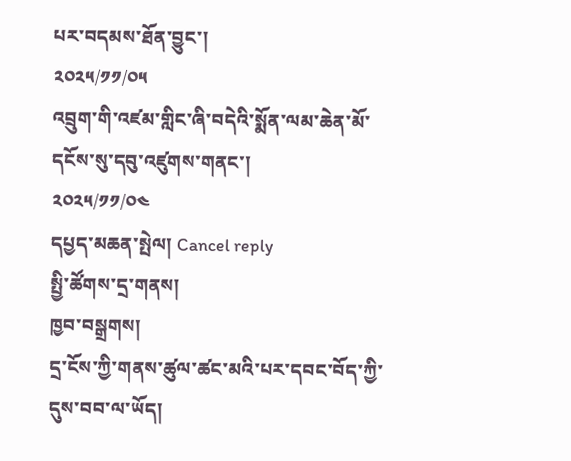པར་བདམས་ཐོན་བྱུང་།
༢༠༢༥/༡༡/༠༥
འབྲུག་གི་འཛམ་གླིང་ཞི་བདེའི་སྨོན་ལམ་ཆེན་མོ་དངོས་སུ་དབུ་འཛུགས་གནང་།
༢༠༢༥/༡༡/༠༤
དཔྱད་མཆན་སྤེལ། Cancel reply
སྤྱི་ཚོགས་དྲ་གནས།
ཁྱབ་བསྒྲགས།
དྲ་ངོས་ཀྱི་གནས་ཚུལ་ཚང་མའི་པར་དབང་བོད་ཀྱི་དུས་བབ་ལ་ཡོད།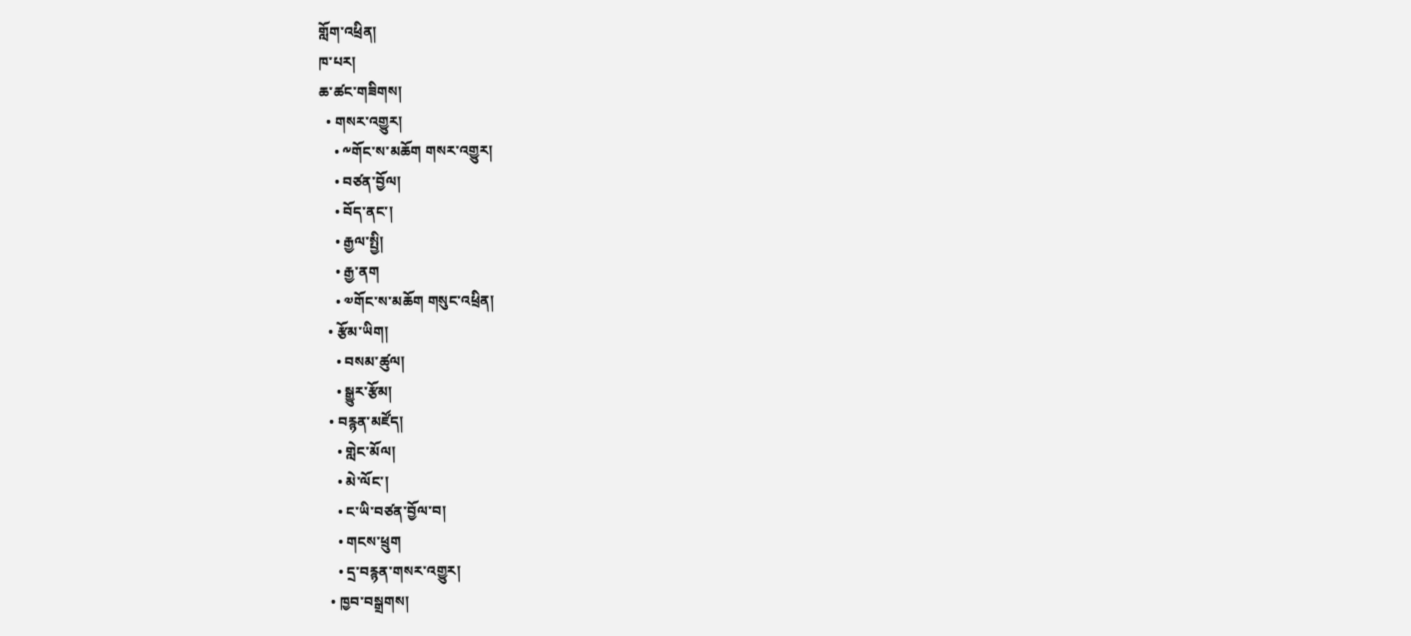གློག་འཕྲིན།
ཁ་པར།
ཆ་ཚང་གཟིགས།
  • གསར་འགྱུར།
    • ༸གོང་ས་མཆོག གསར་འགྱུར།
    • བཙན་བྱོལ།
    • བོད་ནང་།
    • རྒྱལ་སྤྱི།
    • རྒྱ་ནག
    • ༧གོང་ས་མཆོག གསུང་འཕྲིན།
  • རྩོམ་ཡིག།
    • བསམ་ཚུལ།
    • སྒྱུར་རྩོམ།
  • བརྙན་མཛོད།
    • གླེང་མོལ།
    • མེ་ལོང་།
    • ང་ཡི་བཙན་བྱོལ་བ།
    • གངས་ཕྲུག
    • དྲ་བརྙན་གསར་འགྱུར།
  • ཁྱབ་བསྒྲགས།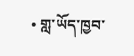• གླ་ཡོད་ཁྱབ་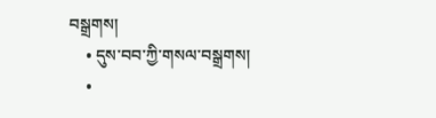བསྒྲགས།
    • དུས་བབ་ཀྱི་གསལ་བསྒྲགས།
    •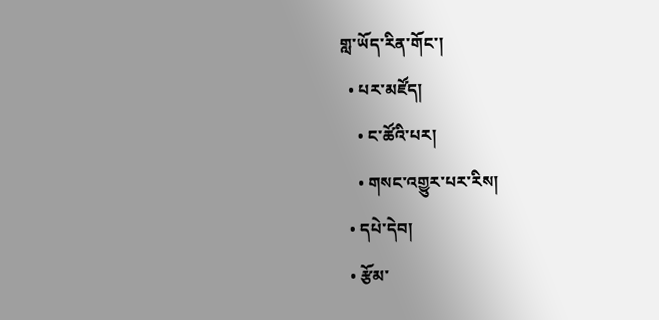གླ་ཡོད་རིན་གོང་།
  • པར་མཛོད།
    • ང་ཚོའི་པར།
    • གསང་འགྱུར་པར་རིས།
  • དཔེ་དེབ།
  • རྩོམ་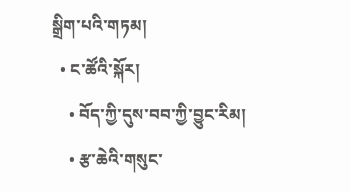སྒྲིག་པའི་གཏམ།
  • ང་ཚོའི་སྐོར།
    • བོད་ཀྱི་དུས་བབ་ཀྱི་བྱུང་རིམ།
    • རྩ་ཆེའི་གསུང་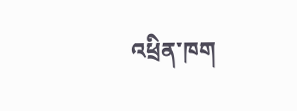འཕྲིན་ཁག